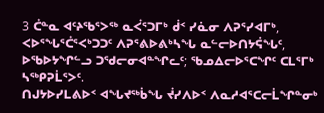3 ᑖᓐᓇ ᐊᑦᔨᖃᕐᐳᖅ ᓇᐹᕐᑐᒥᒃ ᑰᑉ ᓯᓈᓂ ᐱᕈᕐᓯᐊᒥᒃ, ᐸᐅᕐᖓᕐᑖᕐᐸᒃᑐᑐᑦ ᐱᕈᕐᕕᐅᕕᒃᓴᖓ ᓇᓪᓕᐅᑎᔭᕌᖓᑦ, ᐅᖃᐅᔭᖏᓪᓗ ᑐᖁᓕᓂᐊᓐᖏᓚᑦ; ᖃᓄᐃᓕᐅᕐᑕᖏᑦ ᑕᒪᕐᒥᒃ ᓴᖅᑭᕈᒫᕐᐳᑦ.
ᑎᒍᔭᐅᓯᒪᕕᐅᑉ ᐊᖓᔪᖅᑳᖓ ᔫᓯᐱᐅᑉ ᐱᓇᓱᐊᕐᑕᓕᒫᖏᓐᓂᒃ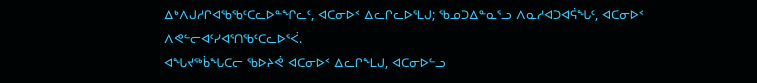ᐃᒃᐱᒍᓱᒋᐊᖃᖃᑦᑕᓚᐅᓐᖏᓚᑦ, ᐊᑕᓂᐅᑉ ᐃᓚᒋᓚᐅᕐᒪᒍ; ᖃᓄᑐᐃᓐᓇᕐᓗ ᐱᓇᓱᐊᑐᐊᕌᖓᑦ, ᐊᑕᓂᐅᑉ ᐱᕙᓪᓕᐊᑦᓯᐊᕐᑎᖃᑦᑕᓚᐅᕐᐹ.
ᐊᖓᔪᖅᑳᖓᑕᓕ ᖃᐅᔨᕚ ᐊᑕᓂᐅᑉ ᐃᓚᒋᖕᒪᒍ, ᐊᑕᓂᐅᓪᓗ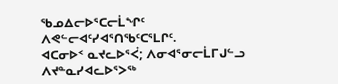ᖃᓄᐃᓕᐅᕐᑕᓕᒫᖏᑦ ᐱᕙᓪᓕᐊᑦᓯᐊᕐᑎᖃᑦᑕᕐᒪᒋᑦ.
ᐊᑕᓂᐅᑉ ᓇᔪᓚᐅᕐᐹ; ᐱᓂᐊᕐᓂᓕᒫᒥᒍᓪᓗ ᐱᔪᓐᓇᓯᐊᓚᐅᕐᐳᖅ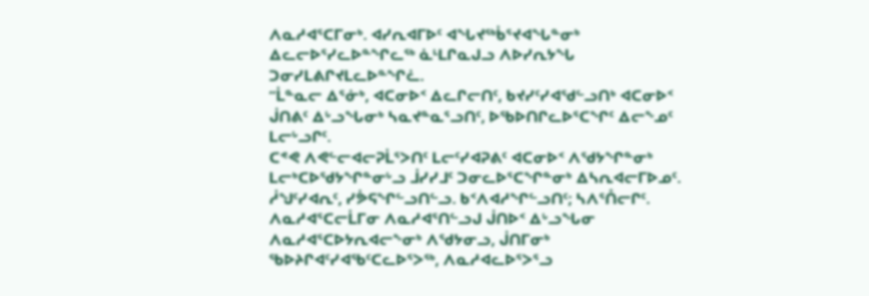ᐱᓇᓱᐊᕐᑕᒥᓂᒃ. ᐊᓯᕆᐊᒥᐅᑦ ᐊᖓᔪᖅᑳᕐᔪᐊᖓᓐᓂᒃ ᐃᓚᓕᐅᕐᓯᓚᐅᓐᖏᓚᖅ ᓈᒻᒪᒋᓇᒍᓗ ᐱᐅᓯᕆᔭᖓ ᑐᓂᓯᒪᕕᒋᔪᒪᓚᐅᓐᖏᓛ.
“ᒫᓐᓇᓕ ᐃᕐᓃᒃ, ᐊᑕᓂᐅᑉ ᐃᓚᒋᓕᑎᑦ, ᑲᔪᓯᑦᓯᐊᖁᓪᓗᑎᒃ ᐊᑕᓂᐅᑉ ᒎᑎᕕᑦ ᐃᒡᓗᖓᓂᒃ ᓴᓇᔪᓐᓇᕐᓗᑎᑦ, ᐅᖃᐅᑎᒋᓚᐅᕐᑕᖏᑦ ᐃᓕᖕᓄᑦ ᒪᓕᒡᓗᒋᑦ.
ᑕᕝᕙ ᐱᕙᓪᓕᐊᓕᕈᒫᕐᐳᑎᑦ ᒪᓕᑦᓯᐊᕈᕕᑦ ᐊᑕᓂᐅᑉ ᐱᖁᔭᖏᓐᓂᒃ ᒪᓕᒃᑕᐅᖁᔭᖏᓐᓂᒡᓗ ᒨᓯᓯᒧᑦ ᑐᓂᓚᐅᕐᑕᖏᓐᓂᒃ ᐃᓴᕆᐊᓕᒥᐅᓄᑦ. ᓲᖑᑦᓯᐊᕆᑦ, ᓯᕘᕋᖏᓪᓗᑎᓪᓗ. ᑲᑉᐱᐊᓱᖏᓪᓗᑎᑦ; ᓴᐱᕐᑍᓕᒋᑦ.
ᐱᓇᓱᐊᕐᑕᓕᒫᒥᓂ ᐱᓇᓱᐊᕐᑎᓪᓗᒍ ᒎᑎᐅᑉ ᐃᒡᓗᖓᓂ ᐱᓇᓱᐊᕐᑕᐅᔭᕆᐊᓕᖕᓂᒃ ᐱᖁᔭᓂᓗ, ᒎᑎᒥᓂᒃ ᖃᐅᔨᒋᐊᑦᓯᐊᖃᑦᑕᓚᐅᕐᐳᖅ, ᐱᓇᓱᐊᓚᐅᕐᐳᕐᓗ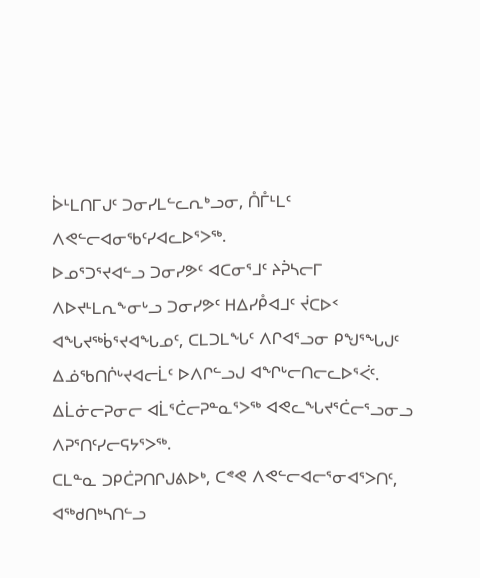ᐆᒻᒪᑎᒥᒍᑦ ᑐᓂᓯᒪᓪᓚᕆᒃᓗᓂ, ᑍᒤᒻᒪᑦ ᐱᕙᓪᓕᐊᓂᖃᑦᓯᐊᓚᐅᕐᐳᖅ.
ᐅᓄᕐᑐᕐᔪᐊᓪᓗ ᑐᓂᓯᕗᑦ ᐊᑕᓂᕐᒧᑦ ᔨᕉᓴᓕᒥ ᐱᐅᔪᒻᒪᕆᖕᓂᒡᓗ ᑐᓂᓯᕗᑦ ᕼᐃᓯᑬᐊᒧᑦ ᔫᑕᐅᑉ ᐊᖓᔪᖅᑳᕐᔪᐊᖓᓄᑦ, ᑕᒪᑐᒪᖓᑦ ᐱᒋᐊᕐᓗᓂ ᑭᖑᕐᖓᒍᑦ ᐃᓅᖃᑎᒌᒡᔪᐊᓕᒫᑦ ᐅᐱᒋᓪᓗᒍ ᐊᖏᒡᓕᑎᓕᓚᐅᕐᐹᑦ.
ᐃᒫᓃᓕᕈᓂᓕ ᐊᒫᕐᑖᓕᕈᓐᓇᕐᐳᖅ ᐊᕙᓚᖓᔪᕐᑖᓕᕐᓗᓂᓗ ᐱᕈᕐᑎᑦᓯᓕᕋᔭᕐᐳᖅ.
ᑕᒪᓐᓇ ᑐᑭᑖᕈᑎᒋᒍᕕᐅᒃ, ᑕᕝᕙ ᐱᕙᓪᓕᐊᓕᕐᓂᐊᕐᐳᑎᑦ, ᐊᖅᑯᑎᒃᓴᑎᓪᓗ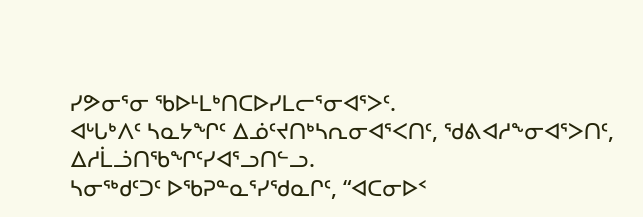ᓯᕗᓂᕐᓂ ᖃᐅᒻᒪᒃᑎᑕᐅᓯᒪᓕᕐᓂᐊᕐᐳᑦ.
ᐊᒡᒐᒃᐱᑦ ᓴᓇᔭᖏᑦ ᐃᓅᑦᔪᑎᒃᓴᕆᓂᐊᕐᐸᑎᑦ, ᖁᕕᐊᓱᖕᓂᐊᕐᐳᑎᑦ, ᐃᓱᒫᓘᑎᖃᖏᑦᓯᐊᕐᓗᑎᓪᓗ.
ᓴᓂᖅᑯᑦᑐᑦ ᐅᖃᕈᓐᓇᕐᓯᖁᓇᒋᑦ, “ᐊᑕᓂᐅᑉ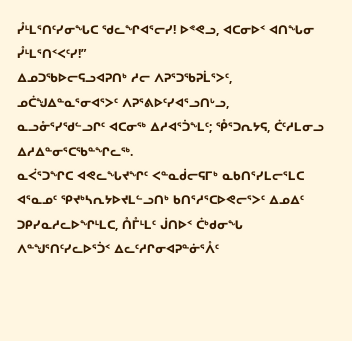ᓮᒻᒪᕐᑎᑦᓯᓂᖓᑕ ᖁᓚᖏᐊᕐᓕᓯ! ᐅᕝᕙᓗ, ᐊᑕᓂᐅᑉ ᐊᑎᖓᓂ ᓮᒻᒪᕐᑎᑉᐸᑦᓯ!”
ᐃᓄᑐᖃᐅᓕᕋᓗᐊᕈᑎᒃ ᓱᓕ ᐱᕈᕐᑐᖃᕈᒫᕐᐳᑦ, ᓄᑖᖑᐃᓐᓇᕐᓂᐊᕐᐳᑦ ᐱᕈᕐᕕᐅᑦᓯᐊᕐᓗᑎᒡᓗ,
ᓇᓗᓁᕐᓯᖁᓪᓗᒋᑦ ᐊᑕᓂᖅ ᐃᓱᐊᕐᑑᖕᒪᑦ; ᕾᕐᑐᕆᔭᕋ, ᑖᑦᓱᒪᓂᓗ ᐃᓱᐃᓐᓂᕐᑕᖃᓐᖏᓚᖅ.
ᓇᐹᕐᑐᖏᑕ ᐊᕙᓚᖓᔪᖏᑦ ᐸᓐᓇᑰᓕᕋᒥᒃ ᓇᑲᑎᕐᓯᒪᓕᕐᒪᑕ ᐊᕐᓇᓄᑦ ᕿᔪᒃᓴᕆᔭᐅᔪᒪᓪᓗᑎᒃ ᑲᑎᕐᓱᕐᑕᐅᕙᓕᕐᐳᑦ ᐃᓄᐃᑦ ᑐᑭᓯᓇᓱᓚᐅᖏᒻᒪᑕ, ᑍᒤᒻᒪᑦ ᒎᑎᐅᑉ ᑖᒃᑯᓂᖓ ᐱᓐᖑᕐᑎᑦᓯᓚᐅᕐᑑᑉ ᐃᓚᑦᓱᒋᓂᐊᕈᓐᓃᕐᐰᑦ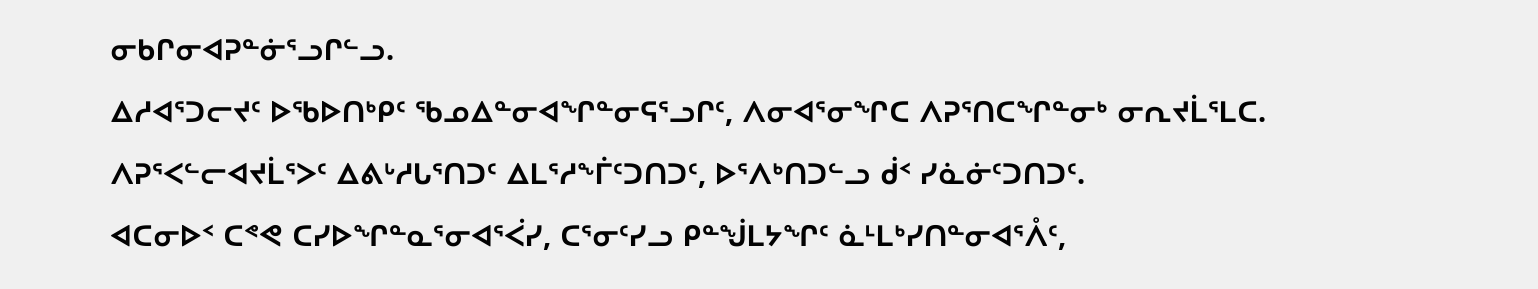ᓂᑲᒋᓂᐊᕈᓐᓃᕐᓗᒋᓪᓗ.
ᐃᓱᐊᕐᑐᓕᔪᑦ ᐅᖃᐅᑎᒃᑭᑦ ᖃᓄᐃᓐᓂᐊᖏᓐᓂᕋᕐᓗᒋᑦ, ᐱᓂᐊᕐᓂᖏᑕ ᐱᕈᕐᑎᑕᖏᓐᓂᒃ ᓂᕆᔪᒫᕐᒪᑕ.
ᐱᕈᕐᐸᓪᓕᐊᔪᒫᕐᐳᑦ ᐃᕕᒡᓱᒐᕐᑎᑐᑦ ᐃᒪᕐᓱᖕᒦᑦᑐᑎᑐᑦ, ᐅᕐᐱᒃᑎᑐᓪᓗ ᑰᑉ ᓯᓈᓃᑦᑐᑎᑐᑦ.
ᐊᑕᓂᐅᑉ ᑕᕝᕙ ᑕᓯᐅᖏᓐᓇᕐᓂᐊᕐᐹᓯ, ᑕᕐᓂᑦᓯᓗ ᑭᓐᖒᒪᔭᖏᑦ ᓈᒻᒪᒃᓯᑎᓐᓂᐊᕐᐰᑦ,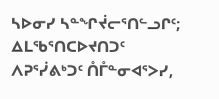ᓴᐅᓂᓯ ᓴᓐᖏᔫᓕᕐᑎᓪᓗᒋᑦ; ᐃᒪᖃᕐᑎᑕᐅᔪᑎᑐᑦ ᐱᕈᕐᓰᕕᒃᑐᑦ ᑍᒤᓐᓂᐊᕐᐳᓯ,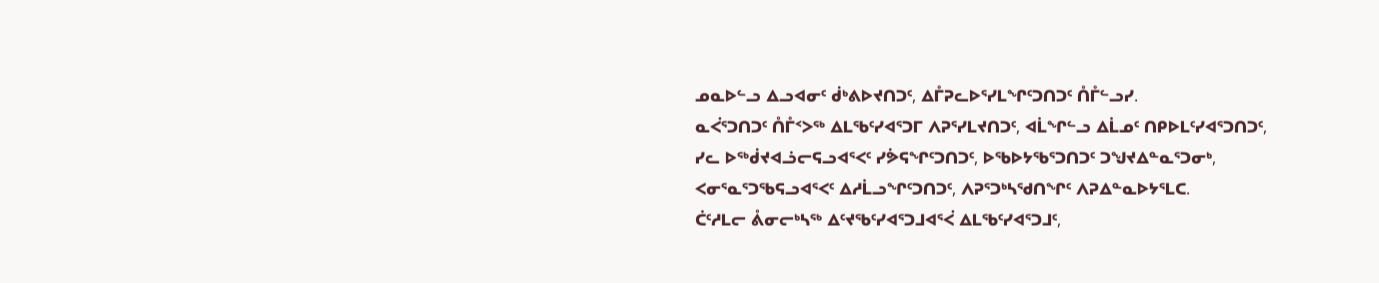ᓄᓇᐅᓪᓗ ᐃᓗᐊᓂᑦ ᑰᒃᕕᐅᔪᑎᑐᑦ, ᐃᒤᕈᓚᐅᕐᓯᒪᖏᑦᑐᑎᑐᑦ ᑍᒤᓪᓗᓯ.
ᓇᐹᕐᑐᑎᑐᑦ ᑍᒤᑉᐳᖅ ᐃᒪᖃᑦᓯᐊᕐᑐᒥ ᐱᕈᕐᓯᒪᔪᑎᑐᑦ, ᐊᒫᖏᓪᓗ ᐃᒫᓄᑦ ᑎᑭᐅᒪᑦᓯᐊᕐᑐᑎᑐᑦ, ᓯᓚ ᐅᖅᑰᔪᐊᓘᓕᕋᓗᐊᕐᐸᑦ ᓯᕘᕋᖏᑦᑐᑎᑐᑦ, ᐅᖃᐅᔭᖃᕐᑐᑎᑐᑦ ᑐᖑᔪᐃᓐᓇᕐᑐᓂᒃ, ᐸᓂᕐᓇᕐᑐᖃᕋᓗᐊᕐᐸᑦ ᐃᓱᒫᓗᖏᑦᑐᑎᑐᑦ, ᐱᕈᕐᑐᒃᓴᖁᑎᖏᑦ ᐱᕈᐃᓐᓇᐅᔭᕐᒪᑕ.
ᑖᑦᓱᒪᓕ ᕔᓂᓕᒃᓴᖅ ᐃᑦᔪᖃᑦᓯᐊᕐᑐᒧᐊᕐᐹ ᐃᒪᖃᑦᓯᐊᕐᑐᒧᑦ,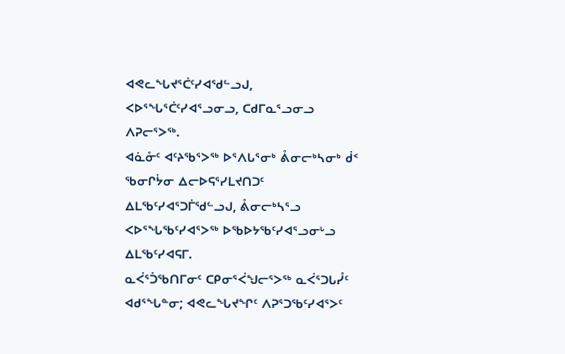ᐊᕙᓚᖓᔪᕐᑖᑦᓯᐊᖁᓪᓗᒍ, ᐸᐅᕐᖓᕐᑖᑦᓯᐊᕐᓗᓂᓗ, ᑕᑯᒥᓇᕐᓗᓂᓗ ᐱᕈᓕᕐᐳᖅ.
ᐊᓈᓁᑦ ᐊᑦᔨᖃᕐᐳᖅ ᐅᕐᐱᒐᕐᓂᒃ ᕔᓂᓕᒃᓴᓂᒃ ᑰᑉ ᖃᓂᒋᔮᓂ ᐃᓕᐅᕋᕐᓯᒪᔪᑎᑐᑦ ᐃᒪᖃᑦᓯᐊᕐᑐᒦᖁᓪᓗᒍ, ᕔᓂᓕᒃᓴᕐᓗ ᐸᐅᕐᖓᖃᑦᓯᐊᕐᐳᖅ ᐅᖃᐅᔭᖃᑦᓯᐊᕐᓗᓂᒡᓗ ᐃᒪᖃᑦᓯᐊᕋᒥ.
ᓇᐹᕐᑑᖃᑎᒥᓂᑦ ᑕᑭᓂᕐᐹᖑᓕᕐᐳᖅ ᓇᐹᕐᑐᒐᓮᑦ ᐊᑯᕐᖓᓐᓂ; ᐊᕙᓚᖓᔪᖏᑦ ᐱᕈᕐᑐᖃᑦᓯᐊᕐᐳᑦ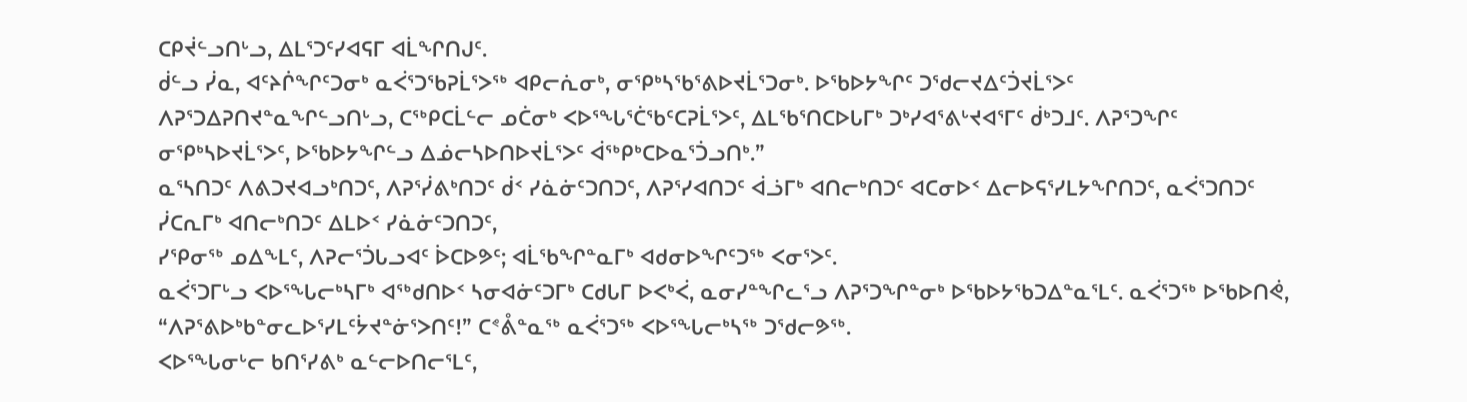ᑕᑭᔫᓪᓗᑎᒡᓗ, ᐃᒪᕐᑐᑦᓯᐊᕋᒥ ᐊᒫᖏᑎᒍᑦ.
ᑰᓪᓗ ᓰᓇ, ᐊᑦᔨᒌᖏᑦᑐᓂᒃ ᓇᐹᕐᑐᖃᕈᒫᕐᐳᖅ ᐊᑭᓕᕇᓂᒃ, ᓂᕿᒃᓴᖃᕐᕕᐅᔪᒫᕐᑐᓂᒃ. ᐅᖃᐅᔭᖏᑦ ᑐᖁᓕᔪᐃᑦᑑᔪᒫᕐᐳᑦ ᐱᕈᕐᑐᐃᕈᑎᔪᓐᓇᖏᓪᓗᑎᒡᓗ, ᑕᖅᑭᑕᒫᓪᓕ ᓄᑖᓂᒃ ᐸᐅᕐᖓᕐᑖᖃᑦᑕᕈᒫᕐᐳᑦ, ᐃᒪᖃᕐᑎᑕᐅᒐᒥᒃ ᑐᒃᓯᐊᕐᕕᒡᔪᐊᕐᒥᑦ ᑰᒃᑐᒧᑦ. ᐱᕈᕐᑐᖏᑦ ᓂᕿᒃᓴᐅᔪᒫᕐᐳᑦ, ᐅᖃᐅᔭᖏᓪᓗ ᐃᓅᓕᓴᐅᑎᐅᔪᒫᕐᐳᑦ ᐋᖅᑭᒃᑕᐅᓇᕐᑑᓗᑎᒃ.”
ᓇᕐᓴᑎᑐᑦ ᐱᕕᑐᔪᐊᓗᒃᑎᑐᑦ, ᐱᕈᕐᓰᕕᒃᑎᑐᑦ ᑰᑉ ᓯᓈᓃᑦᑐᑎᑐᑦ, ᐱᕈᕐᓯᐊᑎᑐᑦ ᐋᓘᒥᒃ ᐊᑎᓕᒃᑎᑐᑦ ᐊᑕᓂᐅᑉ ᐃᓕᐅᕋᕐᓯᒪᔭᖏᑎᑐᑦ, ᓇᐹᕐᑐᑎᑐᑦ ᓰᑕᕆᒥᒃ ᐊᑎᓕᒃᑎᑐᑦ ᐃᒪᐅᑉ ᓯᓈᓃᑦᑐᑎᑐᑦ,
ᓯᕿᓂᖅ ᓄᐃᖕᒪᑦ, ᐱᕈᓕᕐᑑᒐᓗᐊᑦ ᐆᑕᐅᕗᑦ; ᐊᒫᖃᖏᓐᓇᒥᒃ ᐊᑯᓂᐅᖏᑦᑐᖅ ᐸᓂᕐᐳᑦ.
ᓇᐹᕐᑐᒥᒡᓗ ᐸᐅᕐᖓᓕᒃᓴᒥᒃ ᐊᖅᑯᑎᐅᑉ ᓴᓂᐊᓃᑦᑐᒥᒃ ᑕᑯᒐᒥ ᐅᐸᒃᐹ, ᓇᓂᓯᓐᖏᓚᕐᓗ ᐱᕈᕐᑐᖏᓐᓂᒃ ᐅᖃᐅᔭᖃᑐᐃᓐᓇᕐᒪᑦ. ᓇᐹᕐᑐᖅ ᐅᖃᐅᑎᕚ, “ᐱᕈᕐᕕᐅᒃᑲᓐᓂᓚᐅᕐᓯᒪᑦᔮᔪᓐᓃᕐᐳᑎᑦ!” ᑕᕝᕔᓐᓇᖅ ᓇᐹᕐᑐᖅ ᐸᐅᕐᖓᓕᒃᓴᖅ ᑐᖁᓕᕗᖅ.
ᐸᐅᕐᖓᓂᒡᓕ ᑲᑎᕐᓯᕕᒃ ᓇᓪᓕᐅᑎᓕᕐᒪᑦ,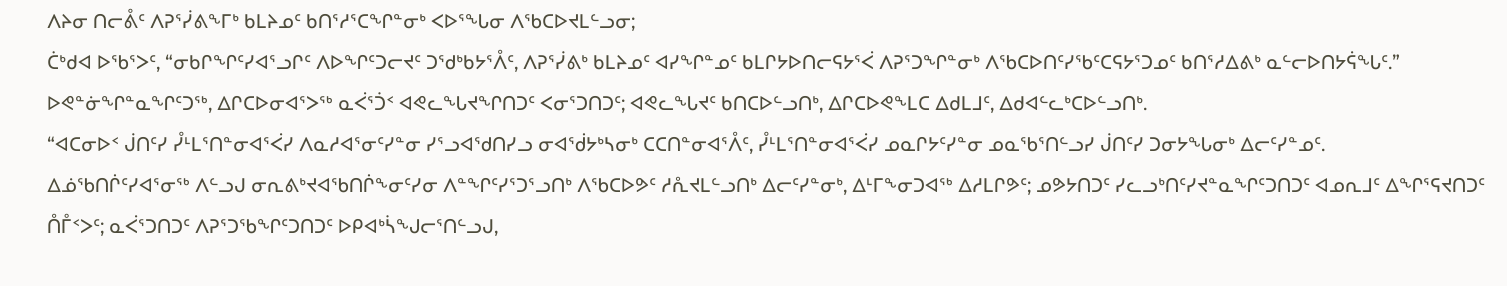ᐱᔨᓂ ᑎᓕᕔᑦ ᐱᕈᕐᓰᕕᖕᒥᒃ ᑲᒪᔨᓄᑦ ᑲᑎᕐᓱᕐᑕᖏᓐᓂᒃ ᐸᐅᕐᖓᓂ ᐱᖃᑕᐅᔪᒪᓪᓗᓂ;
ᑖᒃᑯᐊ ᐅᖃᕐᐳᑦ, “ᓂᑲᒋᖏᑦᓯᐊᕐᓗᒋᑦ ᐱᐅᖏᑦᑐᓕᔪᑦ ᑐᖁᒃᑲᔭᕐᐰᑦ, ᐱᕈᕐᓰᕕᒃ ᑲᒪᔨᓄᑦ ᐊᓯᖏᓐᓄᑦ ᑲᒪᒋᔭᐅᑎᓕᕋᔭᕐᐹ ᐱᕈᕐᑐᖏᓐᓂᒃ ᐱᖃᑕᐅᑎᑦᓯᖃᑦᑕᕋᔭᕐᑐᓄᑦ ᑲᑎᕐᓱᐃᕕᒃ ᓇᓪᓕᐅᑎᔭᕌᖓᑦ.”
ᐅᕙᓐᓃᖏᓐᓇᖏᑦᑐᖅ, ᐃᒋᑕᐅᓂᐊᕐᐳᖅ ᓇᐹᕐᑑᑉ ᐊᕙᓚᖓᔪᖏᑎᑐᑦ ᐸᓂᕐᑐᑎᑐᑦ; ᐊᕙᓚᖓᔪᑦ ᑲᑎᑕᐅᓪᓗᑎᒃ, ᐃᒋᑕᐅᕙᖕᒪᑕ ᐃᑯᒪᒧᑦ, ᐃᑯᐊᓪᓚᒃᑕᐅᓪᓗᑎᒃ.
“ᐊᑕᓂᐅᑉ ᒎᑎᑦᓯ ᓮᒻᒪᕐᑎᓐᓂᐊᕐᐹᓯ ᐱᓇᓱᐊᕐᓂᑦᓯᓐᓂ ᓯᕐᓗᐊᖁᑎᓯᓗ ᓂᐊᖂᔭᒃᓴᓂᒃ ᑕᑕᑎᓐᓂᐊᕐᐰᑦ, ᓮᒻᒪᕐᑎᓐᓂᐊᕐᐹᓯ ᓄᓇᒋᔭᑦᓯᓐᓂ ᓄᓇᖃᕐᑎᓪᓗᓯ ᒎᑎᑦᓯ ᑐᓂᔭᖓᓂᒃ ᐃᓕᑦᓯᓐᓄᑦ.
ᐃᓅᖃᑎᒌᑦᓯᐊᕐᓂᖅ ᐱᓪᓗᒍ ᓂᕆᕕᒃᔪᐊᖃᑎᒌᖕᓂᑦᓯᓂ ᐱᓐᖏᑦᓯᕐᑐᕐᓗᑎᒃ ᐱᖃᑕᐅᕗᑦ ᓱᕅᔪᒪᓪᓗᑎᒃ ᐃᓕᑦᓯᓐᓂᒃ, ᐃᒻᒥᖕᓂᑐᐊᖅ ᐃᓱᒪᒋᕗᑦ; ᓄᕗᔭᑎᑐᑦ ᓯᓚᓗᒃᑎᑦᓯᔪᓐᓇᖏᑦᑐᑎᑐᑦ ᐊᓄᕆᒧᑦ ᐃᖏᕐᕋᔪᑎᑐᑦ ᑍᒤᑉᐳᑦ; ᓇᐹᕐᑐᑎᑐᑦ ᐱᕈᕐᑐᖃᖏᑦᑐᑎᑐᑦ ᐅᑭᐊᒃᓵᖑᓕᕐᑎᓪᓗᒍ,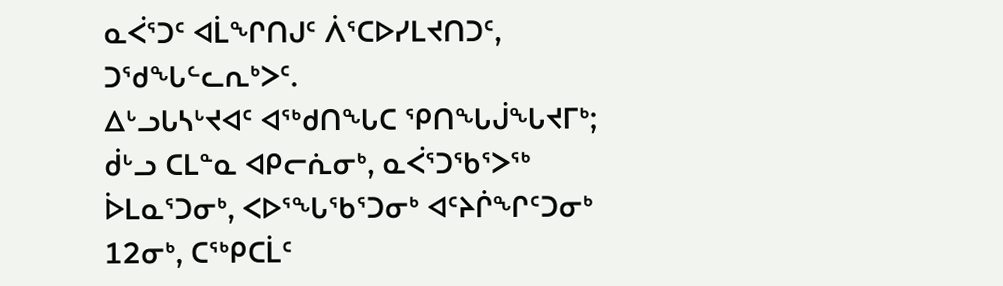ᓇᐹᕐᑐᑦ ᐊᒫᖏᑎᒍᑦ ᐲᕐᑕᐅᓯᒪᔪᑎᑐᑦ, ᑐᖁᖓᓪᓚᕆᒃᐳᑦ.
ᐃᒡᓗᒐᓴᒡᔪᐊᑦ ᐊᖅᑯᑎᖓᑕ ᕿᑎᖓᒎᖓᔪᒥᒃ; ᑰᒡᓗ ᑕᒪᓐᓇ ᐊᑭᓕᕇᓂᒃ, ᓇᐹᕐᑐᖃᕐᐳᖅ ᐆᒪᓇᕐᑐᓂᒃ, ᐸᐅᕐᖓᖃᕐᑐᓂᒃ ᐊᑦᔨᒌᖏᑦᑐᓂᒃ 12ᓂᒃ, ᑕᖅᑭᑕᒫᑦ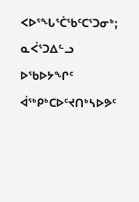ᐸᐅᕐᖓᕐᑖᖃᑦᑕᕐᑐᓂᒃ; ᓇᐹᕐᑐᐃᓪᓗ ᐅᖃᐅᔭᖏᑦ ᐋᖅᑭᒃᑕᐅᑦᔪᑎᒃᓴᐅᕗᑦ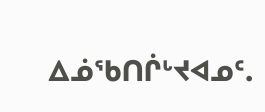ᐃᓅᖃᑎᒌᒡᔪᐊᓄᑦ.